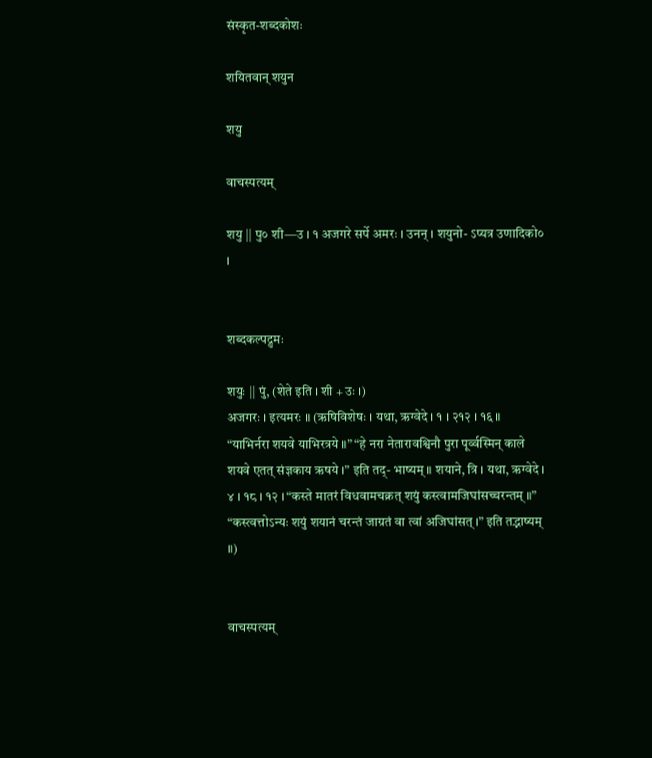संस्कृत-शब्दकोशः

शयितवान् शयुन

शयु

वाचस्पत्यम्

शयु || पु० शी—उ । १ अजगरे सर्पे अमरः । उनन् । शयुनो- ऽप्यत्र उणादिको० ।


शब्दकल्पद्रुमः

शयुः || पुं, (शेते इति । शी + उः ।)
अजगरः । इत्यमरः ॥ (ऋषिविशेषः । यथा, ऋग्वेदे । १ । २१२ । १६ ॥ “याभिर्नरा शयवे याभिरत्रये ॥” “हे नरा नेतारावश्विनौ पुरा पूर्व्वस्मिन् काले शयवे एतत् संज्ञकाय ऋषये ।” इति तद्- भाष्यम् ॥ शयाने, त्रि । यथा, ऋग्वेदे । ४ । १८ । १२ । “कस्ते मातरं विधवामचक्रत् शयुं कस्त्वामजिघांसच्चरन्तम् ॥” “कस्त्वत्तोऽन्यः शयुं शयानं चरन्तं जाग्रतं वा त्वां अजिघांसत् ।” इति तद्भाष्यम् ॥)


वाचस्पत्यम्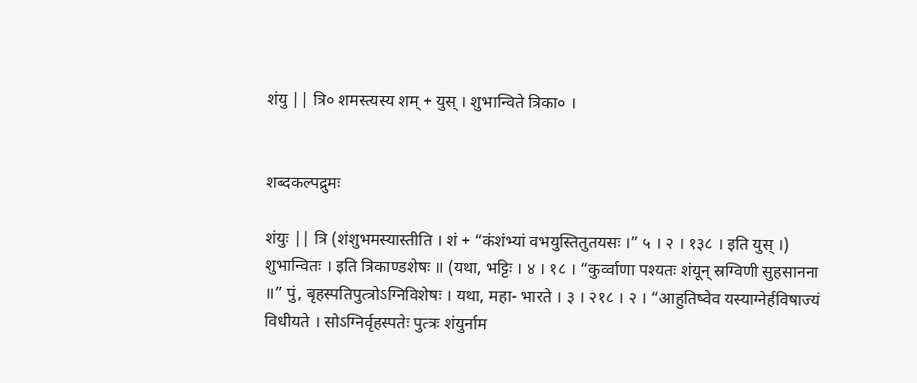शंयु || त्रि० शमस्त्यस्य शम् + युस् । शुभान्विते त्रिका० ।


शब्दकल्पद्रुमः

शंयुः || त्रि (शंशुभमस्यास्तीति । शं + “कंशंभ्यां वभयुस्तितुतयसः ।” ५ । २ । १३८ । इति युस् ।)
शुभान्वितः । इति त्रिकाण्डशेषः ॥ (यथा, भट्टिः । ४ । १८ । “कुर्व्वाणा पश्यतः शंयून् स्रग्विणी सुहसानना ॥” पुं, बृहस्पतिपुत्त्रोऽग्निविशेषः । यथा, महा- भारते । ३ । २१८ । २ । “आहुतिष्वेव यस्याग्नेर्हविषाज्यं विधीयते । सोऽग्निर्वृहस्पतेः पुत्त्रः शंयुर्नाम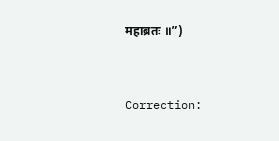महाब्रतः ॥”)



Correction: